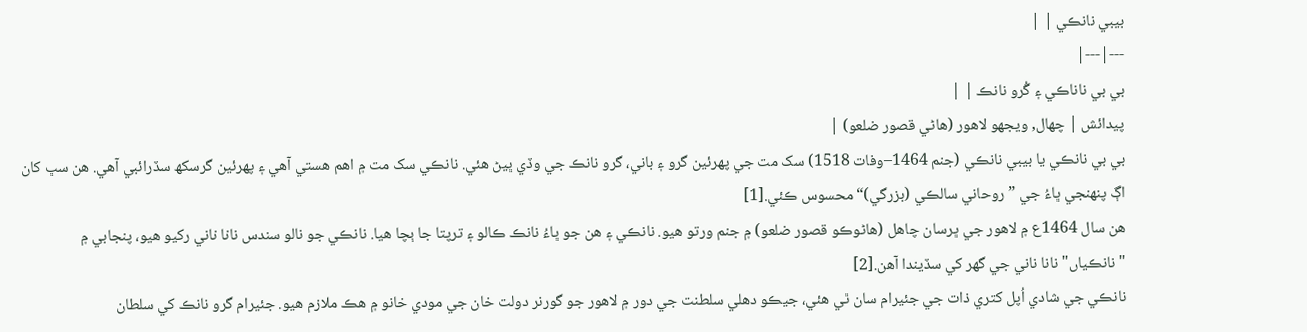بيبي نانڪي | |
---|---|
بي بي ناناڪي ۽ گُرو نانڪ | |
پيدائش | چهال, ويجهو لاهور (هاڻي قصور ضلعو) |
بي بي نانڪي يا بيبي نانڪي (جنم 1464–وفات 1518) سک مت جي پهرئين گرو ۽ باني، گرو نانڪ جي وڏي ڀيڻ هئي. نانڪي سک مت ۾ اهم هستي آهي ۽ پهرئين گرسکھ سڏرائبي آهي. هن سڀ کان اڳ پنهنجي ڀاءُ جي ”روحاني سالڪي (بزرگي)“ محسوس ڪئي.[1]
هن سال 1464ع ۾ لاهور جي ڀرسان چاهل (هاڻوڪو قصور ضلعو) ۾ جنم ورتو هيو. نانڪي ۽ هن جو ڀاءُ نانڪ ڪالو ۽ ترپتا جا ٻچا هيا. نانڪي جو نالو سندس نانا ناني رکيو هيو، پنجابي ۾ "نانڪياں" نانا ناني جي گهر کي سڏيندا آهن.[2]
نانڪي جي شادي اُپل کتري ذات جي جئيرام سان ٿي هئي، جيڪو دهلي سلطنت جي دور ۾ لاهور جو گورنر دولت خان جي مودي خانو ۾ هڪ ملازم هيو. جئيرام گرو نانڪ کي سلطان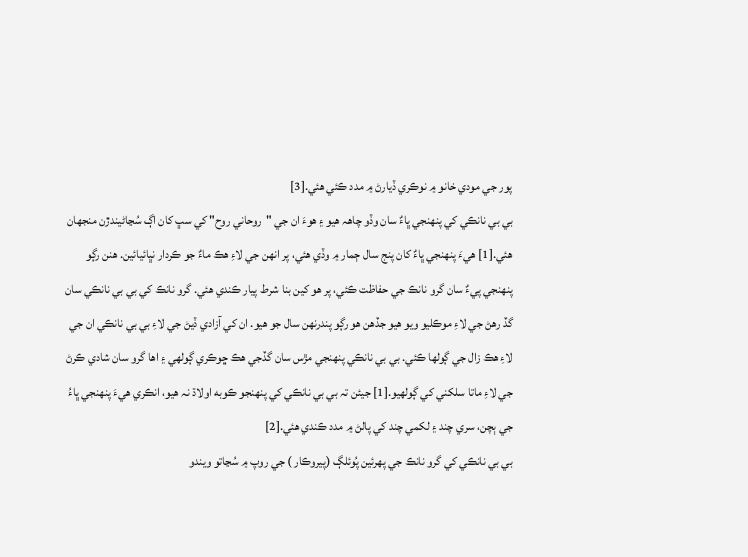پور جي مودي خانو ۾ نوڪري ڏيارڻ ۾ مدد ڪئي هئي.[3]
بي بي نانڪي کي پنهنجي ڀاءٌ سان وڏو چاهہ هيو ۽ هوءَ ان جي "روحاني روح" کي سڀ کان اڳ سُڃاڻيندڙن منجهان هئي.[1] هيءَ پنهنجي ڀاءٌ کان پنج سال ڄمار ۾ وڏي هئي، پر انهن جي لاءِ هڪ ماءٌ جو ڪردار نڀائيائين. هنن رڳو پنهنجي پيءٌ سان گرو نانڪ جي حفاظت ڪئي، پر هو کين بنا شرط پيار ڪندي هئي. گرو نانڪ کي بي بي نانڪي سان گڏ رهڻ جي لاءِ موڪليو ويو هيو جڏهن هو رڳو پندرنهن سال جو هيو. ان کي آزادي ڏيڻ جي لاءِ بي بي نانڪي ان جي لاءِ هڪ زال جي ڳولها ڪئي. بي بي نانڪي پنهنجي مڙس سان گڏجي هڪ ڇوڪري ڳولهي ۽ اها گرو سان شادي ڪرڻ جي لاءِ ماتا سلکني کي ڳولهيو.[1] جيئن تہ بي بي نانڪي کي پنهنجو ڪوبه اولاڌ نہ هيو، انڪري هيءَ پنهنجي ڀاءُ جي ٻچن، سري چند ۽ لکمي چند کي پالڻ ۾ مدد ڪندي هئي.[2]
بي بي نانڪي کي گرو نانڪ جي پهرئين پُوئلڳ (پيروڪار ) جي روپ ۾ سُڃاتو ويندو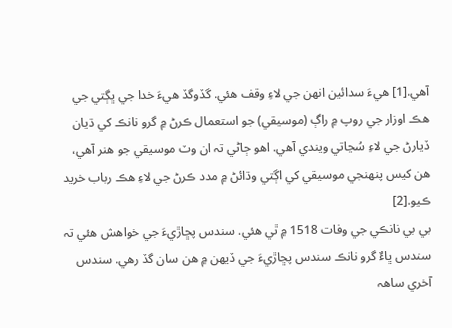آهي.[1] هيءَ سدائين انهن جي لاءِ وقف هئي. گڏوگڏ هيءَ خدا جي ڀڳتي جي هڪ اوزار جي روپ ۾ راڳ (موسيقي) جو استعمال ڪرڻ ۾ گرو نانڪ کي ڌيان ڏيارڻ جي لاءِ سُڃاتي ويندي آهي. اهو ڄاڻي تہ ان وٽ موسيقي جو هنر آهي، هن کيس پنهنجي موسيقي کي اڳتي وڌائڻ ۾ مدد ڪرڻ جي لاءِ هڪ رباب خريد ڪيو.[2]
بي بي نانڪي جي وفات 1518 ۾ ٿي هئي. سندس پڇاڙيءَ جي خواهش هئي تہ سندس ڀاءٌ گرو نانڪ سندس پڇاڙيءَ جي ڏيهن ۾ هن سان گڏ رهي. سندس آخري ساهہ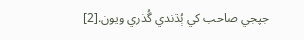جپجي صاحب کي ٻُڌندي گُذري ويون.[2]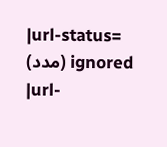|url-status=
ignored (مدد)
|url-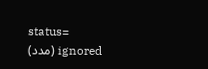status=
ignored (مدد)